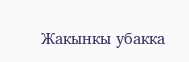Жакынкы убакка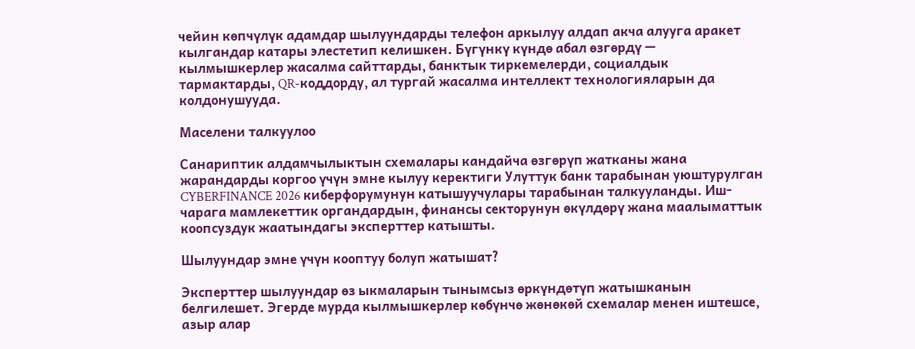чейин көпчүлүк адамдар шылуундарды телефон аркылуу алдап акча алууга аракет кылгандар катары элестетип келишкен. Бүгүнкү күндө абал өзгөрдү — кылмышкерлер жасалма сайттарды, банктык тиркемелерди, социалдык тармактарды, QR-коддорду, ал тургай жасалма интеллект технологияларын да колдонушууда.

Маселени талкуулоо

Санариптик алдамчылыктын схемалары кандайча өзгөрүп жатканы жана жарандарды коргоо үчүн эмне кылуу керектиги Улуттук банк тарабынан уюштурулган CYBERFINANCE 2026 киберфорумунун катышуучулары тарабынан талкууланды. Иш-чарага мамлекеттик органдардын, финансы секторунун өкүлдөрү жана маалыматтык коопсуздук жаатындагы эксперттер катышты.

Шылуундар эмне үчүн кооптуу болуп жатышат?

Эксперттер шылуундар өз ыкмаларын тынымсыз өркүндөтүп жатышканын белгилешет. Эгерде мурда кылмышкерлер көбүнчө жөнөкөй схемалар менен иштешсе, азыр алар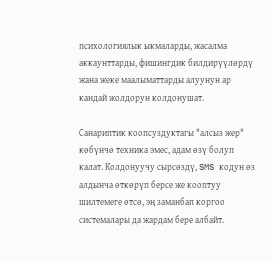психологиялык ыкмаларды, жасалма аккаунттарды, фишингдик билдирүүлөрдү жана жеке маалыматтарды алуунун ар кандай жолдорун колдонушат.

Санариптик коопсуздуктагы "алсыз жер" көбүнчө техника эмес, адам өзү болуп калат. Колдонуучу сырсөздү, SMS кодун өз алдынча өткөрүп берсе же кооптуу шилтемеге өтсө, эң заманбап коргоо системалары да жардам бере албайт.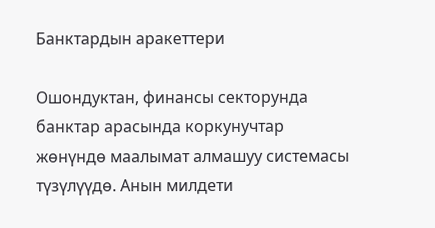Банктардын аракеттери

Ошондуктан, финансы секторунда банктар арасында коркунучтар жөнүндө маалымат алмашуу системасы түзүлүүдө. Анын милдети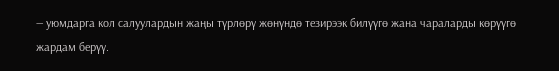— уюмдарга кол салуулардын жаңы түрлөрү жөнүндө тезирээк билүүгө жана чараларды көрүүгө жардам берүү.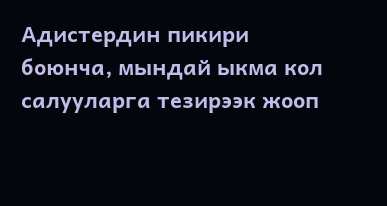Адистердин пикири боюнча, мындай ыкма кол салууларга тезирээк жооп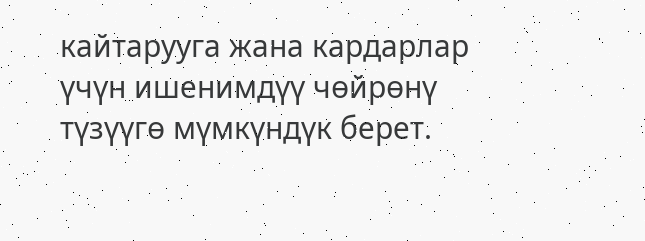кайтарууга жана кардарлар үчүн ишенимдүү чөйрөнү түзүүгө мүмкүндүк берет.